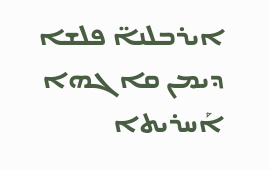ܐܝܪܒܠܢܐ̈ ܦܠܫܐ ܕܝܡܢ ܩܐ ܓܗܐ ܐܰܚܪܝܬܐ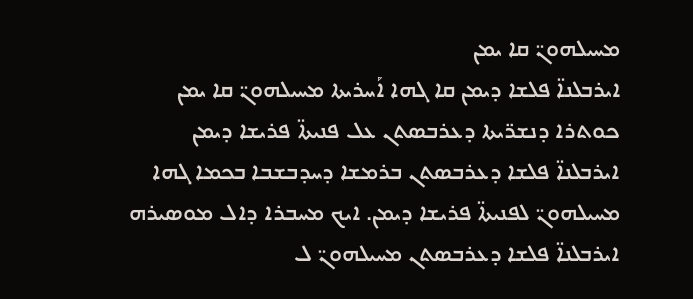ܡܚܝܠܗܘܢ̈ ܩܐ ܝܡܢ
ܐܝܪܒܠܢܐ̈ ܦܠܫܐ ܕܝܡܢ ܩܐ ܓܗܐ ܐܰܚܪܝܬܐ ܡܚܝܠܗܘܢ̈ ܩܐ ܝܡܢ
ܟܘܬܪܐ ܕܢܫܪ̈ܝܬܐ ܕܥܪܒܣܬܢ ܥܠ ܦܢܝܬܐ̈ ܦܪܝܫܐ ܕܝܡܢ
ܐܝܪܒܠܢܐ̈ ܦܠܫܐ ܕܥܪܒܣܬܢ ܒܪܡܫܐ ܕܚܕܒܫܒܐ ܒܟܡܐ ܓܗܐ ܡܚܝܠܗܘܢ̈ ܠܦܢܝܬܐ̈ ܦܪܝܫܐ ܕܝܡܢ. ܐܝܟ ܡܚܒܪܐ ܕܐܠ ܡܘܣܝܪܗ ܐܝܪܒܠܢܐ̈ ܦܠܫܐ ܕܥܪܒܣܬܢ ܡܚܝܠܗܘܢ̈ ܠ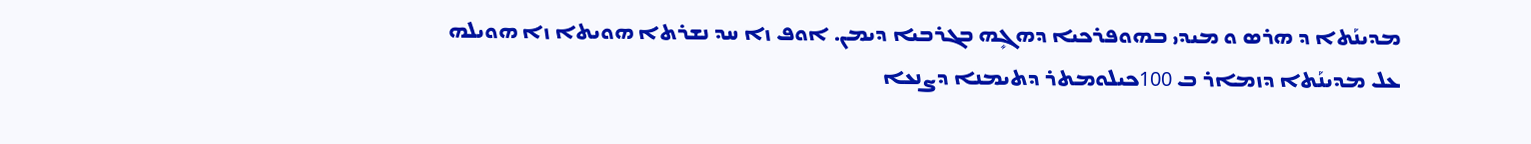ܡܕܝܢܰܬܐ ܕ ܗܪܣ ܘ ܡܝܕܝ ܒܗܘܦܪܟܝܐ ܕܗܓܻܗ ܒܓܪܒܝܐ ܕܝܡܢ. ܐܘܦ ܙܐ ܚܕ ܢܫܪܬܐ ܗܘܝܬܐ ܙܐ ܗܘܝܠܗ ܥܠ ܡܕܝܢܰܬܐ ܕܙܡܐܪ ܒ 100ܟܝܠܘܡܬܪ ܕܬܝܡܢܐ ܕܨܢܥܐ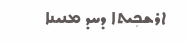ܐܪܫܟܼܝܬܐ ܕܚܕ ܡܢܝܢܐ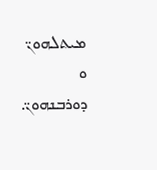ܡܝܬܠܗܘܢ̈ ܘ ܕܘܪܒܢܗܘܢ̈.